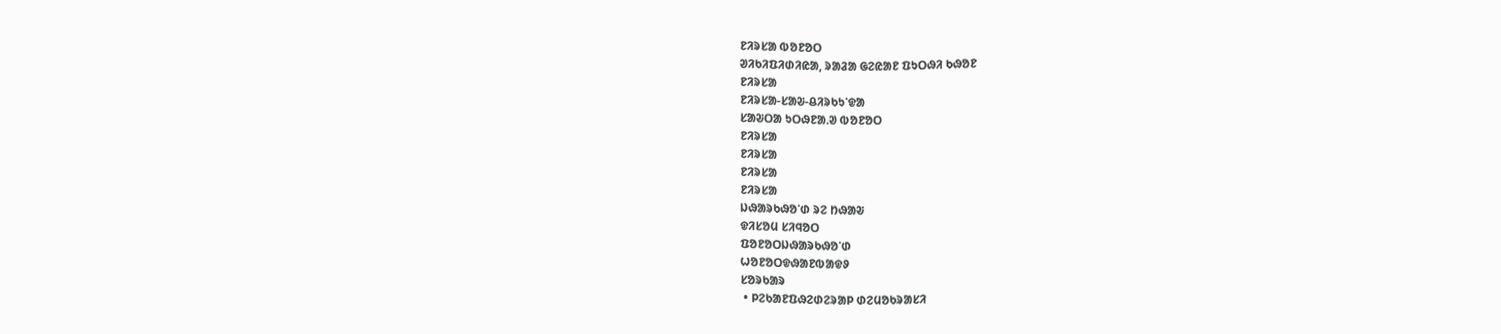ᱱᱤᱨᱥᱟ ᱵᱚᱱᱚᱛ
ᱣᱤᱠᱤᱯᱤᱰᱤᱭᱟ, ᱨᱟᱲᱟ ᱜᱮᱭᱟᱱ ᱯᱩᱛᱷᱤ ᱠᱷᱚᱱ
ᱱᱤᱨᱥᱟ
ᱱᱤᱨᱥᱟ-ᱥᱟᱶ-ᱪᱤᱨᱠᱩᱸᱫᱟ
ᱥᱟᱶᱛᱟ ᱩᱛᱷᱱᱟᱹᱣ ᱵᱚᱱᱚᱛ
ᱱᱤᱨᱥᱟ
ᱱᱤᱨᱥᱟ
ᱱᱤᱨᱥᱟ
ᱱᱤᱨᱥᱟ
ᱡᱷᱟᱨᱠᱷᱚᱸᱰ ᱨᱮ ᱴᱷᱟᱶ
ᱫᱤᱥᱚᱢ ᱥᱤᱧᱚᱛ
ᱯᱚᱱᱚᱛᱡᱷᱟᱨᱠᱷᱚᱸᱰ
ᱦᱚᱱᱚᱛᱫᱷᱟᱱᱵᱟᱫᱽ
ᱥᱚᱨᱠᱟᱨ
 • ᱞᱮᱠᱟᱱᱯᱷᱮᱰᱮᱨᱟᱞ ᱰᱮᱢᱚᱠᱨᱟᱥᱤ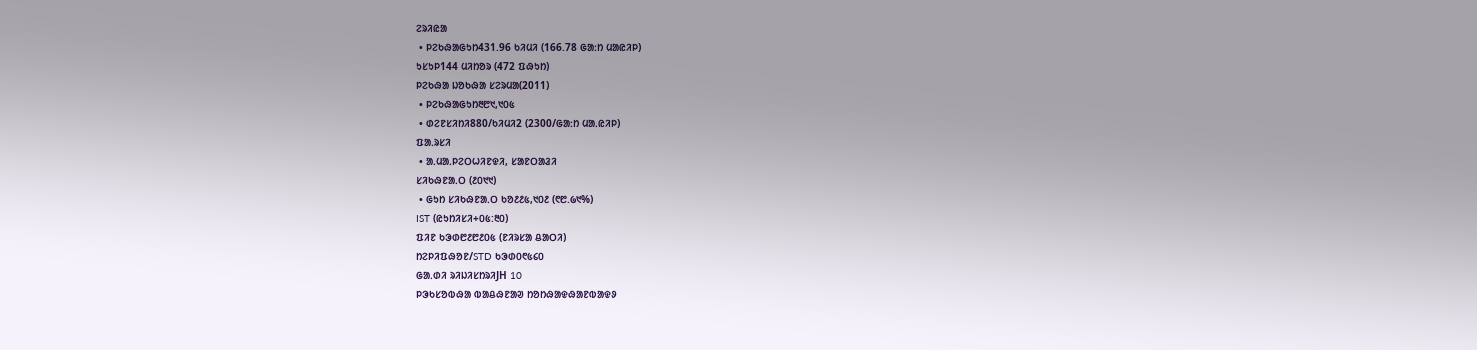ᱮᱨᱤᱭᱟ
 • ᱞᱮᱠᱷᱟᱜᱩᱴ431.96 ᱠᱤᱢᱤ (166.78 ᱜᱟᱺᱴ ᱢᱟᱭᱤᱞ)
ᱩᱥᱩᱞ144 ᱢᱤᱴᱚᱨ (472 ᱯᱷᱩᱴ)
ᱞᱮᱠᱷᱟ ᱡᱚᱠᱷᱟ ᱥᱮᱨᱢᱟ(2011)
 • ᱞᱮᱠᱷᱟᱜᱩᱴ᱓᱘᱑,᱑᱐᱕
 • ᱰᱮᱱᱥᱤᱴᱤ880/ᱠᱤᱢᱤ2 (2300/ᱜᱟᱺᱴ ᱢᱟᱹᱭᱤᱞ)
ᱯᱟᱹᱨᱥᱤ
 • ᱟᱹᱢᱟᱹᱞᱮᱛᱦᱤᱱᱫᱤ, ᱥᱟᱱᱛᱟᱲᱤ
ᱥᱤᱠᱷᱱᱟᱹᱛ (᱒᱐᱑᱑)
 • ᱜᱩᱴ ᱥᱤᱠᱷᱱᱟᱹᱛ ᱠᱚ᱒᱒᱕,᱑᱐᱒ (᱖᱘.᱙᱑%)
IST (ᱭᱩᱴᱤᱥᱤ+᱐᱕:᱓᱐)
ᱯᱤᱱ ᱠᱳᱰ᱘᱒᱘᱒᱐᱕ (ᱱᱤᱨᱥᱟ ᱪᱟᱛᱤ)
ᱴᱮᱞᱤᱯᱷᱚᱱ/STD ᱠᱳᱰ᱐᱖᱕᱔᱐
ᱜᱟᱹᱰᱤ ᱨᱤᱡᱤᱥᱴᱨᱤJH 10
ᱞᱳᱠᱥᱚᱵᱷᱟ ᱵᱟᱪᱷᱱᱟᱣ ᱴᱚᱴᱷᱟᱫᱷᱟᱱᱵᱟᱫᱽ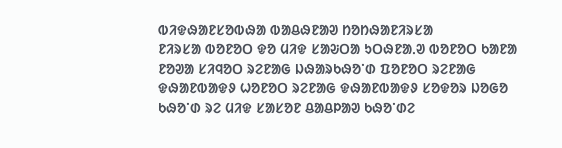ᱵᱤᱫᱷᱟᱱᱥᱚᱵᱷᱟ ᱵᱟᱪᱷᱱᱟᱣ ᱴᱚᱴᱷᱟᱱᱤᱨᱥᱟ
ᱱᱤᱨᱥᱟ ᱵᱚᱱᱚᱛ ᱫᱚ ᱢᱤᱫ ᱥᱟᱶᱛᱟ ᱩᱛᱷᱱᱟᱹᱣ ᱵᱚᱱᱚᱛ ᱠᱟᱱᱟ ᱱᱚᱣᱟ ᱥᱤᱧᱚᱛ ᱨᱮᱱᱟᱜ ᱡᱷᱟᱨᱠᱷᱚᱸᱰ ᱯᱚᱱᱚᱛ ᱨᱮᱱᱟᱜ ᱫᱷᱟᱱᱵᱟᱫᱽ ᱦᱚᱱᱚᱛ ᱨᱮᱱᱟᱜ ᱫᱷᱟᱱᱵᱟᱫᱽ ᱥᱚᱫᱚᱨ ᱡᱚᱜᱚ ᱠᱷᱚᱸᱰ ᱨᱮ ᱢᱤᱫ ᱥᱟᱥᱚᱱ ᱪᱟᱪᱞᱟᱣ ᱠᱷᱚᱸᱰᱮ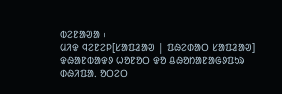ᱵᱮᱱᱟᱣᱟ ᱾
ᱢᱤᱫ ᱧᱮᱱᱮᱞ[ᱥᱟᱯᱲᱟᱣ | ᱯᱷᱮᱰᱟᱛ ᱥᱟᱯᱲᱟᱣ]
ᱫᱷᱟᱱᱵᱟᱫᱽ ᱦᱚᱱᱚᱛ ᱫᱚ ᱪᱷᱚᱴᱟᱱᱟᱜᱽᱯᱩᱨ ᱰᱷᱤᱯᱟᱹ ᱚᱛᱮᱛ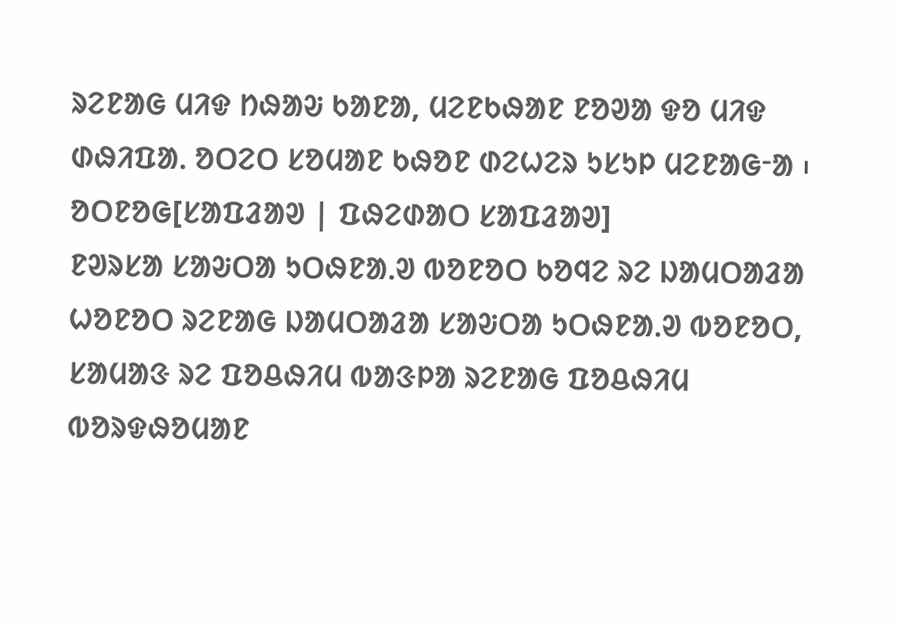ᱨᱮᱱᱟᱜ ᱢᱤᱫ ᱴᱷᱟᱶ ᱠᱟᱱᱟ, ᱢᱮᱱᱠᱷᱟᱱ ᱱᱚᱣᱟ ᱫᱚ ᱢᱤᱫ ᱰᱷᱤᱯᱟᱹ ᱚᱛᱮᱛ ᱥᱚᱢᱟᱱ ᱠᱷᱚᱱ ᱰᱮᱦᱮᱨ ᱩᱥᱩᱞ ᱢᱮᱱᱟᱜᱼᱟ ᱾
ᱚᱛᱱᱚᱜ[ᱥᱟᱯᱲᱟᱣ | ᱯᱷᱮᱰᱟᱛ ᱥᱟᱯᱲᱟᱣ]
ᱱᱣᱨᱥᱟ ᱥᱟᱶᱛᱟ ᱩᱛᱷᱱᱟᱹᱣ ᱵᱚᱱᱚᱛ ᱠᱚᱧᱮ ᱨᱮ ᱡᱟᱢᱛᱟᱲᱟ ᱦᱚᱱᱚᱛ ᱨᱮᱱᱟᱜ ᱡᱟᱢᱛᱟᱲᱟ ᱥᱟᱶᱛᱟ ᱩᱛᱷᱱᱟᱹᱣ ᱵᱚᱱᱚᱛ, ᱥᱟᱢᱟᱝ ᱨᱮ ᱯᱚᱪᱷᱤᱢ ᱵᱟᱝᱞᱟ ᱨᱮᱱᱟᱜ ᱯᱚᱪᱷᱤᱢ ᱵᱚᱨᱫᱷᱚᱢᱟᱱ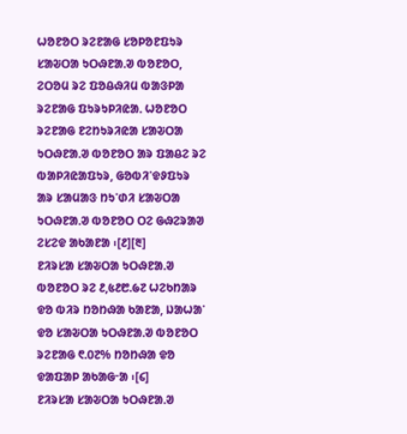ᱦᱚᱱᱚᱛ ᱨᱮᱱᱟᱜ ᱥᱚᱞᱚᱱᱯᱩᱨ ᱥᱟᱶᱛᱟ ᱩᱛᱷᱱᱟᱹᱣ ᱵᱚᱱᱚᱛ, ᱮᱛᱚᱢ ᱨᱮ ᱯᱚᱪᱷᱤᱢ ᱵᱟᱝᱞᱟ ᱨᱮᱱᱟᱜ ᱯᱩᱨᱩᱞᱤᱭᱟᱹ ᱦᱚᱱᱚᱛ ᱨᱮᱱᱟᱜ ᱱᱮᱴᱩᱨᱤᱭᱟ ᱥᱟᱶᱛᱟ ᱩᱛᱷᱱᱟᱹᱣ ᱵᱚᱱᱚᱛ ᱟᱨ ᱯᱟᱪᱮ ᱨᱮ ᱵᱟᱞᱤᱭᱟᱯᱩᱨ, ᱜᱚᱵᱤᱸᱫᱽᱯᱩᱨ ᱟᱨ ᱥᱟᱢᱟᱝ ᱴᱩᱸᱰᱤ ᱥᱟᱶᱛᱟ ᱩᱛᱷᱱᱟᱹᱣ ᱵᱚᱱᱚᱛ ᱛᱮ ᱜᱷᱮᱨᱟᱣ ᱮᱥᱮᱫ ᱟᱠᱟᱱᱟ ᱾[᱒][᱓]
ᱱᱤᱨᱥᱟ ᱥᱟᱶᱛᱟ ᱩᱛᱷᱱᱟᱹᱣ ᱵᱚᱱᱚᱛ ᱨᱮ ᱒,᱕᱒᱘.᱙᱗ ᱦᱮᱠᱴᱟᱨ ᱫᱚ ᱵᱤᱨ ᱴᱚᱴᱷᱟ ᱠᱟᱱᱟ, ᱡᱟᱦᱟᱸ ᱫᱚ ᱥᱟᱶᱛᱟ ᱩᱛᱷᱱᱟᱹᱣ ᱵᱚᱱᱚᱛ ᱨᱮᱱᱟᱜ ᱖.᱐᱗% ᱴᱚᱴᱷᱟ ᱫᱚ ᱫᱟᱯᱟᱞ ᱟᱠᱟᱜᱼᱟ ᱾[᱔]
ᱱᱤᱨᱥᱟ ᱥᱟᱶᱛᱟ ᱩᱛᱷᱱᱟᱹᱣ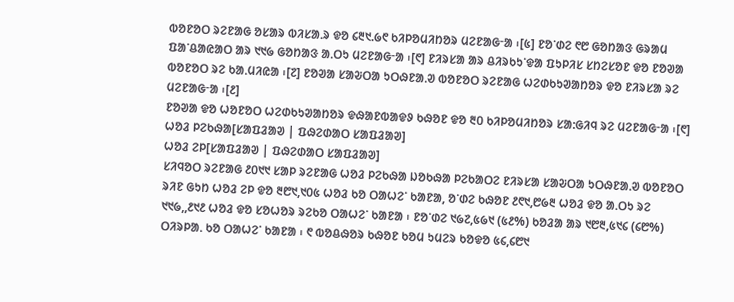ᱵᱚᱱᱚᱛ ᱨᱮᱱᱟᱜ ᱚᱥᱟᱨ ᱵᱤᱥᱟᱹᱨ ᱫᱚ ᱔᱓᱑.᱙᱖ ᱠᱤᱞᱚᱢᱤᱴᱚᱨ ᱢᱮᱱᱟᱜᱼᱟ ᱾[᱕] ᱱᱚᱸᱰᱮ ᱖᱘ ᱜᱚᱴᱟᱝ ᱜᱨᱟᱢ ᱯᱟᱸᱪᱟᱭᱟᱛ ᱟᱨ ᱑᱑᱙ ᱜᱚᱴᱟᱝ ᱟᱹᱛᱩ ᱢᱮᱱᱟᱜᱼᱟ ᱾[᱖] ᱱᱤᱨᱥᱟ ᱟᱨ ᱪᱤᱨᱠᱩᱸᱫᱟ ᱯᱩᱞᱤᱥ ᱥᱴᱮᱥᱚᱱ ᱫᱚ ᱱᱚᱣᱟ ᱵᱚᱱᱚᱛ ᱨᱮ ᱠᱟᱹᱢᱤᱭᱟ ᱾[᱗] ᱱᱚᱣᱟ ᱥᱟᱶᱛᱟ ᱩᱛᱷᱱᱟᱹᱣ ᱵᱚᱱᱚᱛ ᱨᱮᱱᱟᱜ ᱦᱮᱰᱠᱩᱣᱟᱴᱚᱨ ᱫᱚ ᱱᱤᱨᱥᱟ ᱨᱮ ᱢᱮᱱᱟᱜᱼᱟ ᱾[᱒]
ᱱᱚᱣᱟ ᱫᱚ ᱦᱚᱱᱚᱛ ᱦᱮᱰᱠᱩᱣᱟᱴᱚᱨ ᱫᱷᱟᱱᱵᱟᱫᱽ ᱠᱷᱚᱱ ᱫᱚ ᱓᱐ ᱠᱤᱞᱚᱢᱤᱴᱚᱨ ᱥᱟ:ᱜᱤᱧ ᱨᱮ ᱢᱮᱱᱟᱜᱼᱟ ᱾[᱖]
ᱦᱚᱲ ᱞᱮᱠᱷᱟ[ᱥᱟᱯᱲᱟᱣ | ᱯᱷᱮᱰᱟᱛ ᱥᱟᱯᱲᱟᱣ]
ᱦᱚᱲ ᱮᱞ[ᱥᱟᱯᱲᱟᱣ | ᱯᱷᱮᱰᱟᱛ ᱥᱟᱯᱲᱟᱣ]
ᱥᱤᱧᱚᱛ ᱨᱮᱱᱟᱜ ᱒᱐᱑᱑ ᱥᱟᱞ ᱨᱮᱱᱟᱜ ᱦᱚᱲ ᱞᱮᱠᱷᱟ ᱡᱚᱠᱷᱟ ᱞᱮᱠᱟᱛᱮ ᱱᱤᱨᱥᱟ ᱥᱟᱶᱛᱟ ᱩᱛᱷᱱᱟᱹᱣ ᱵᱚᱱᱚᱛ ᱨᱤᱱ ᱜᱩᱴ ᱦᱚᱲ ᱮᱞ ᱫᱚ ᱓᱘᱑,᱑᱐᱕ ᱦᱚᱲ ᱠᱚ ᱛᱟᱦᱮᱸ ᱠᱟᱱᱟ, ᱚᱸᱰᱮ ᱠᱷᱚᱱ ᱒᱖᱑,᱘᱙᱓ ᱦᱚᱲ ᱫᱚ ᱟᱹᱛᱩ ᱨᱮ ᱑᱑᱙,,᱒᱑᱒ ᱦᱚᱲ ᱫᱚ ᱥᱚᱦᱚᱨ ᱨᱮᱠᱚ ᱛᱟᱦᱮᱸ ᱠᱟᱱᱟ ᱾ ᱱᱚᱸᱰᱮ ᱑᱙᱗,᱕᱙᱑ (᱕᱒%) ᱠᱚᱲᱟ ᱟᱨ ᱑᱘᱓,᱕᱑᱔ (᱔᱘%) ᱛᱤᱨᱞᱟᱹ ᱠᱚ ᱛᱟᱦᱮᱸ ᱠᱟᱱᱟ ᱾ ᱖ ᱵᱚᱪᱷᱚᱨ ᱠᱷᱚᱱ ᱠᱚᱢ ᱩᱢᱮᱨ ᱠᱚᱫᱚ ᱕᱔,᱔᱘᱑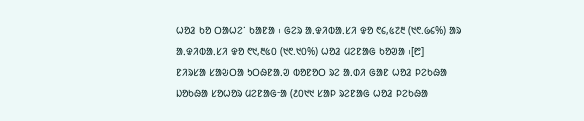ᱦᱚᱲ ᱠᱚ ᱛᱟᱦᱮᱸ ᱠᱟᱱᱟ ᱾ ᱜᱮᱨ ᱟᱹᱫᱤᱵᱟᱹᱥᱤ ᱫᱚ ᱖᱔,᱕᱗᱓ (᱑᱖.᱙᱔%) ᱟᱨ ᱟᱹᱫᱤᱵᱟᱹᱥᱤ ᱫᱚ ᱖᱑,᱓᱕᱐ (᱑᱖.᱑᱐%) ᱦᱚᱲ ᱢᱮᱱᱟᱜ ᱠᱚᱣᱟ ᱾[᱘]
ᱱᱤᱨᱥᱟ ᱥᱟᱶᱛᱟ ᱩᱛᱷᱱᱟᱹᱣ ᱵᱚᱱᱚᱛ ᱨᱮ ᱟᱹᱰᱤ ᱜᱟᱱ ᱦᱚᱲ ᱞᱮᱠᱷᱟ ᱡᱚᱠᱷᱟ ᱥᱚᱦᱚᱨ ᱢᱮᱱᱟᱜᱼᱟ (᱒᱐᱑᱑ ᱥᱟᱞ ᱨᱮᱱᱟᱜ ᱦᱚᱲ ᱞᱮᱠᱷᱟ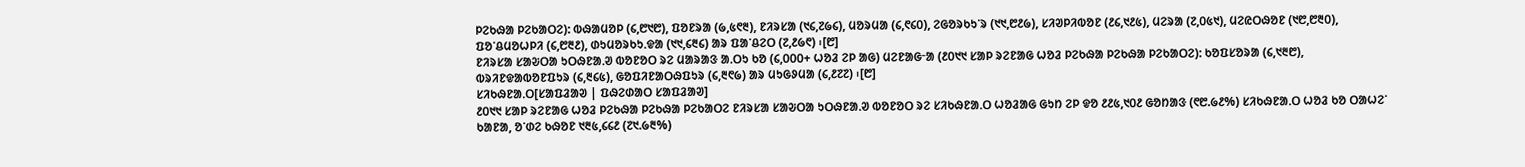ᱞᱮᱠᱷᱟ ᱞᱮᱠᱟᱛᱮ): ᱵᱷᱟᱢᱚᱞ (᱔,᱘᱑᱘), ᱯᱚᱱᱨᱟ (᱙,᱕᱖᱓), ᱱᱤᱨᱥᱟ (᱑᱔,᱗᱙᱔), ᱢᱚᱨᱢᱟ (᱔,᱖᱔᱐), ᱮᱜᱚᱨᱠᱩᱸᱨ (᱑᱑,᱘᱒᱙), ᱥᱤᱣᱞᱤᱵᱚᱱ (᱒᱔,᱑᱒᱕), ᱢᱮᱨᱟ (᱗,᱐᱕᱑), ᱢᱮᱭᱛᱷᱚᱱ (᱑᱘,᱘᱓᱐), ᱯᱚᱸᱪᱢᱚᱦᱞᱤ (᱔,᱘᱓᱒), ᱰᱩᱢᱚᱨᱠᱩᱹᱫᱟ (᱑᱑,᱔᱓᱔) ᱟᱨ ᱯᱟᱸᱪᱮᱛ (᱗,᱒᱙᱖) ᱾[᱘]
ᱱᱤᱨᱥᱟ ᱥᱟᱶᱛᱟ ᱩᱛᱷᱱᱟᱹᱣ ᱵᱚᱱᱚᱛ ᱨᱮ ᱢᱟᱨᱟᱝ ᱟᱹᱛᱩ ᱠᱚ (᱔,᱐᱐᱐+ ᱦᱚᱲ ᱮᱞ ᱟᱜ) ᱢᱮᱱᱟᱜᱼᱟ (᱒᱐᱑᱑ ᱥᱟᱞ ᱨᱮᱱᱟᱜ ᱦᱚᱲ ᱞᱮᱠᱷᱟ ᱞᱮᱠᱷᱟ ᱞᱮᱠᱟᱛᱮ): ᱠᱚᱯᱥᱚᱨᱟ (᱔,᱑᱓᱘), ᱵᱨᱤᱱᱫᱟᱵᱚᱱᱯᱩᱨ (᱔,᱓᱔᱕), ᱜᱚᱯᱤᱱᱟᱛᱷᱯᱩᱨ (᱔,᱓᱖᱙) ᱟᱨ ᱢᱩᱜᱽᱢᱟ (᱔,᱒᱗᱗) ᱾[᱘]
ᱥᱤᱠᱷᱱᱟᱹᱛ[ᱥᱟᱯᱲᱟᱣ | ᱯᱷᱮᱰᱟᱛ ᱥᱟᱯᱲᱟᱣ]
᱒᱐᱑᱑ ᱥᱟᱞ ᱨᱮᱱᱟᱜ ᱦᱚᱲ ᱞᱮᱠᱷᱟ ᱞᱮᱠᱷᱟ ᱞᱮᱠᱟᱛᱮ ᱱᱤᱨᱥᱟ ᱥᱟᱶᱛᱟ ᱩᱛᱷᱱᱟᱹᱣ ᱵᱚᱱᱚᱛ ᱨᱮ ᱥᱤᱠᱷᱱᱟᱹᱛ ᱦᱚᱲᱟᱜ ᱜᱩᱴ ᱮᱞ ᱫᱚ ᱒᱒᱕,᱑᱐᱒ ᱜᱚᱴᱟᱝ (᱖᱘.᱙᱒%) ᱥᱤᱠᱷᱱᱟᱹᱛ ᱦᱚᱲ ᱠᱚ ᱛᱟᱦᱮᱸ ᱠᱟᱱᱟ, ᱚᱸᱰᱮ ᱠᱷᱚᱱ ᱑᱓᱕,᱔᱔᱒ (᱗᱑.᱙᱓%)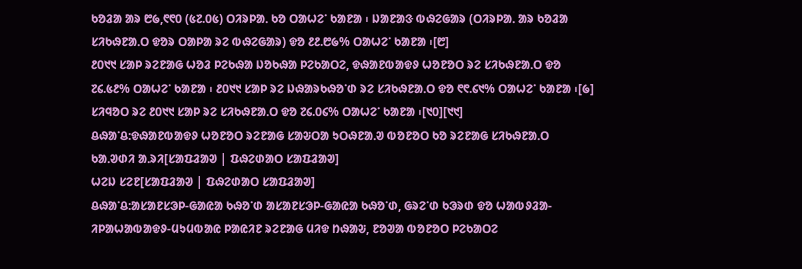ᱠᱚᱲᱟ ᱟᱨ ᱘᱙,᱖᱖᱐ (᱕᱗.᱐᱕) ᱛᱤᱨᱞᱟᱹ ᱠᱚ ᱛᱟᱦᱮᱸ ᱠᱟᱱᱟ ᱾ ᱡᱟᱱᱟᱝ ᱵᱷᱮᱜᱟᱨ (ᱛᱤᱨᱞᱟᱹ ᱟᱨ ᱠᱚᱲᱟ ᱥᱤᱠᱷᱱᱟᱹᱛ ᱫᱚᱨ ᱛᱟᱞᱟ ᱨᱮ ᱵᱷᱮᱜᱟᱨ) ᱫᱚ ᱒᱒.᱘᱙% ᱛᱟᱦᱮᱸ ᱠᱟᱱᱟ ᱾[᱘]
᱒᱐᱑᱑ ᱥᱟᱞ ᱨᱮᱱᱟᱜ ᱦᱚᱲ ᱞᱮᱠᱷᱟ ᱡᱚᱠᱷᱟ ᱞᱮᱠᱟᱛᱮ, ᱫᱷᱟᱱᱵᱟᱫᱽ ᱦᱚᱱᱚᱛ ᱨᱮ ᱥᱤᱠᱷᱱᱟᱹᱛ ᱫᱚ ᱗᱔.᱕᱒% ᱛᱟᱦᱮᱸ ᱠᱟᱱᱟ ᱾ ᱒᱐᱑᱑ ᱥᱟᱞ ᱨᱮ ᱡᱷᱟᱨᱠᱷᱚᱸᱰ ᱨᱮ ᱥᱤᱠᱷᱱᱟᱹᱛ ᱫᱚ ᱖᱖.᱔᱑% ᱛᱟᱦᱮᱸ ᱠᱟᱱᱟ ᱾[᱙] ᱥᱤᱧᱚᱛ ᱨᱮ ᱒᱐᱑᱑ ᱥᱟᱞ ᱨᱮ ᱥᱤᱠᱷᱱᱟᱹᱛ ᱫᱚ ᱗᱔.᱐᱔% ᱛᱟᱦᱮᱸ ᱠᱟᱱᱟ ᱾[᱑᱐][᱑᱑]
ᱪᱷᱟᱸᱪ:ᱫᱷᱟᱱᱵᱟᱫᱽ ᱦᱚᱱᱚᱛ ᱨᱮᱱᱟᱜ ᱥᱟᱶᱛᱟ ᱩᱛᱷᱱᱟᱹᱣ ᱵᱚᱱᱚᱛ ᱠᱚ ᱨᱮᱱᱟᱜ ᱥᱤᱠᱷᱱᱟᱹᱛ
ᱠᱟᱹᱣᱰᱤ ᱟᱹᱨᱤ[ᱥᱟᱯᱲᱟᱣ | ᱯᱷᱮᱰᱟᱛ ᱥᱟᱯᱲᱟᱣ]
ᱦᱮᱡ ᱥᱮᱱ[ᱥᱟᱯᱲᱟᱣ | ᱯᱷᱮᱰᱟᱛ ᱥᱟᱯᱲᱟᱣ]
ᱪᱷᱟᱸᱪ:ᱟᱥᱟᱱᱥᱳᱞ-ᱜᱟᱭᱟ ᱠᱷᱚᱸᱰ ᱟᱥᱟᱱᱥᱳᱞ-ᱜᱟᱭᱟ ᱠᱷᱚᱸᱰ, ᱜᱨᱮᱸᱰ ᱠᱳᱨᱰ ᱫᱚ ᱦᱟᱵᱽᱲᱟ-ᱤᱞᱟᱦᱟᱵᱟᱫᱽ-ᱢᱩᱢᱵᱟᱭ ᱞᱟᱭᱤᱱ ᱨᱮᱱᱟᱜ ᱢᱤᱫ ᱴᱷᱟᱶ, ᱱᱚᱣᱟ ᱵᱚᱱᱚᱛ ᱞᱮᱠᱟᱛᱮ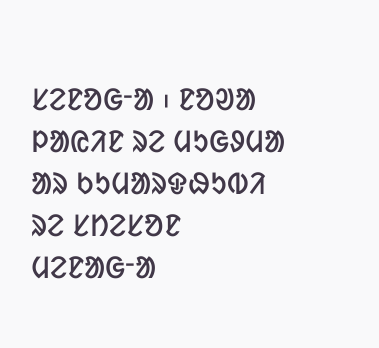ᱥᱮᱱᱚᱜᱼᱟ ᱾ ᱱᱚᱣᱟ ᱞᱟᱭᱤᱱ ᱨᱮ ᱢᱩᱜᱽᱢᱟ ᱟᱨ ᱠᱩᱢᱟᱨᱫᱷᱩᱵᱤ ᱨᱮ ᱥᱴᱮᱥᱚᱱ ᱢᱮᱱᱟᱜᱼᱟ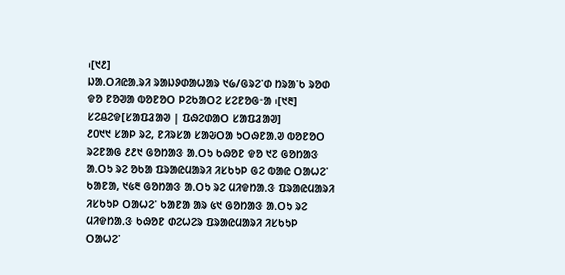᱾[᱑᱒]
ᱡᱟᱹᱛᱤᱭᱟᱹᱨᱤ ᱨᱟᱡᱽᱰᱟᱦᱟᱨ ᱑᱙/ᱜᱨᱮᱸᱰ ᱴᱨᱟᱸᱠ ᱨᱚᱰ ᱫᱚ ᱱᱚᱣᱟ ᱵᱚᱱᱚᱛ ᱞᱮᱠᱟᱛᱮ ᱥᱮᱱᱚᱜᱼᱟ ᱾[᱑᱓]
ᱥᱮᱪᱮᱫ[ᱥᱟᱯᱲᱟᱣ | ᱯᱷᱮᱰᱟᱛ ᱥᱟᱯᱲᱟᱣ]
᱒᱐᱑᱑ ᱥᱟᱞ ᱨᱮ, ᱱᱤᱨᱥᱟ ᱥᱟᱶᱛᱟ ᱩᱛᱷᱱᱟᱹᱣ ᱵᱚᱱᱚᱛ ᱨᱮᱱᱟᱜ ᱒᱒᱑ ᱜᱚᱴᱟᱝ ᱟᱹᱛᱩ ᱠᱷᱚᱱ ᱫᱚ ᱑᱗ ᱜᱚᱴᱟᱝ ᱟᱹᱛᱩ ᱨᱮ ᱚᱠᱟ ᱯᱨᱟᱭᱢᱟᱨᱤ ᱤᱥᱠᱩᱞ ᱜᱮ ᱵᱟᱭ ᱛᱟᱦᱮᱸ ᱠᱟᱱᱟ, ᱑᱕᱓ ᱜᱚᱴᱟᱝ ᱟᱹᱛᱩ ᱨᱮ ᱢᱤᱫᱴᱟᱹᱝ ᱯᱨᱟᱭᱢᱟᱨᱤ ᱤᱥᱠᱩᱞ ᱛᱟᱦᱮᱸ ᱠᱟᱱᱟ ᱟᱨ ᱕᱑ ᱜᱚᱴᱟᱝ ᱟᱹᱛᱩ ᱨᱮ ᱢᱤᱫᱴᱟᱹᱝ ᱠᱷᱚᱱ ᱰᱮᱦᱮᱨ ᱯᱨᱟᱭᱢᱟᱨᱤ ᱤᱥᱠᱩᱞ ᱛᱟᱦᱮᱸ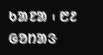ᱠᱟᱱᱟ ᱾ ᱘᱒ ᱜᱚᱴᱟᱝ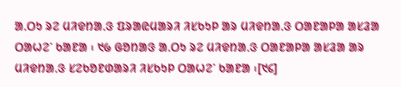ᱟᱹᱛᱩ ᱨᱮ ᱢᱤᱫᱴᱟᱹᱝ ᱯᱨᱟᱭᱢᱟᱨᱤ ᱤᱥᱠᱩᱞ ᱟᱨ ᱢᱤᱫᱴᱟᱹᱝ ᱛᱟᱱᱟᱞᱟ ᱟᱥᱲᱟ ᱛᱟᱦᱮᱸ ᱠᱟᱱᱟ ᱾ ᱑᱙ ᱜᱚᱴᱟᱝ ᱟᱹᱛᱩ ᱨᱮ ᱢᱤᱫᱴᱟᱹᱝ ᱛᱟᱱᱟᱞᱟ ᱟᱥᱲᱟ ᱟᱨ ᱢᱤᱫᱴᱟᱹᱝ ᱥᱮᱠᱚᱱᱰᱟᱨᱤ ᱤᱥᱠᱩᱞ ᱛᱟᱦᱮᱸ ᱠᱟᱱᱟ ᱾[᱑᱔]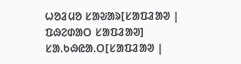ᱦᱚᱲᱢᱚ ᱥᱟᱶᱟᱨ[ᱥᱟᱯᱲᱟᱣ | ᱯᱷᱮᱰᱟᱛ ᱥᱟᱯᱲᱟᱣ]
ᱥᱟᱹᱠᱷᱭᱟᱹᱛ[ᱥᱟᱯᱲᱟᱣ |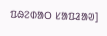ᱯᱷᱮᱰᱟᱛ ᱥᱟᱯᱲᱟᱣ]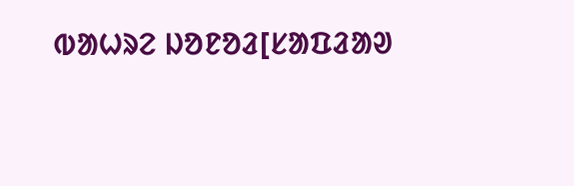ᱵᱟᱦᱨᱮ ᱡᱚᱱᱚᱲ[ᱥᱟᱯᱲᱟᱣ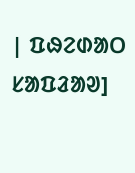| ᱯᱷᱮᱰᱟᱛ ᱥᱟᱯᱲᱟᱣ]